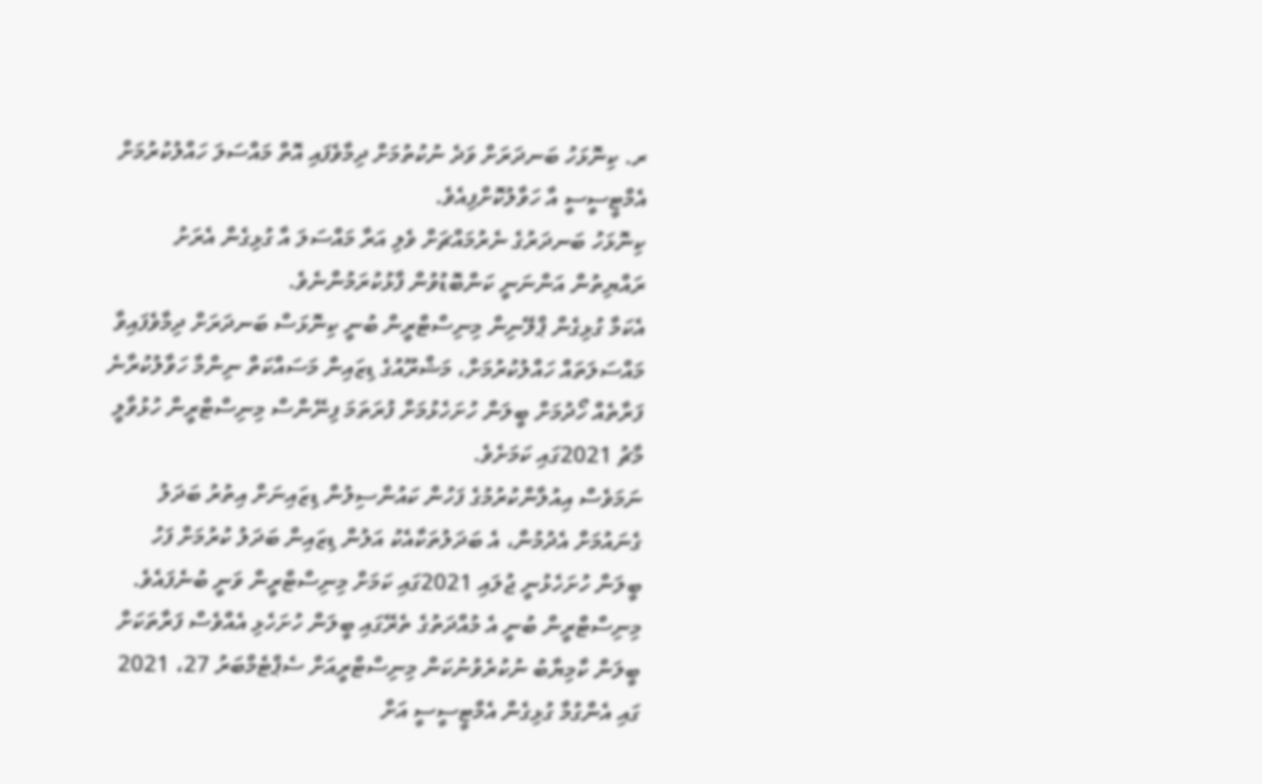ރ. ކިނޮޅަހު ބަނދަރަށް ވަދެ ނުކުތުމަށް ދިމާވެފައި އޮތް މައްސަލަ ހައްލުކުރުމަށް އެމްޓީސީސީ އާ ހަވާލުކޮށްފިއެވެ.
ކިނޮޅަހު ބަނދަރުގެ ނެރުމައްޗަށް ވެލި އަރާ މައްސަލަ އާ ގުޅިގެން އެރަށު ރައްޔިތުން އަންނަނީ ކަންބޮޑުވުން ފާޅުކުރަމުންނެވެ.
އެކަމާ ގުޅިގެން ޕްލޭނިން މިނިސްޓްރީން ބުނީ ކިނޮޅަސް ބަނދަރަށް ދިމާވެފައިވާ މައްސަލަތައް ހައްލުކުރުމަށް، މަޝްރޫއުގެ ޑިޒައިން މަސައްކަތް ނިންމާ ހަވާލުކުރާނެ ފަރާތެއް ހޯދުމަށް ބީލަން ހުށަހެޅުމަށް ފުރަތަމަ ފިނޭންސް މިނިސްޓްރީން ހުޅުވާލީ މާޗު 2021ގައި ކަމަށެވެ.
ނަމަވެސް އިއުލާންކުރުމުގެ ފަހުން ކައުންސިލުން ޑިޒައިނަށް އިތުރު ބަދަލު ގެނައުމަށް އެދުމުން، އެ ބަދަލުތަކާއެކު އަލުން ޑިޒައިން ބަދަލު ކުރުމަށް ފަހު ބީލަން ހުށަހެޅުނީ ޖުލައި 2021ގައި ކަމަށް މިނިސްޓްރީން ވަނީ ބުނެފައެވެ.
މިނިސްޓްރީން ބުނީ އެ މުއްދަތުގެ ތެރޭގައި ބީލަން ހުށަހެޅި އެއްވެސް ފަރާތަކަށް ބީލަން ކާމިޔާބު ނުކުރެވުނުކަން މިނިސްޓްރީއަށް ސެޕްޓެމްބަރު 27، 2021 ގައި އެންގުމާ ގުޅިގެން އެމްޓީސީސީ އަށް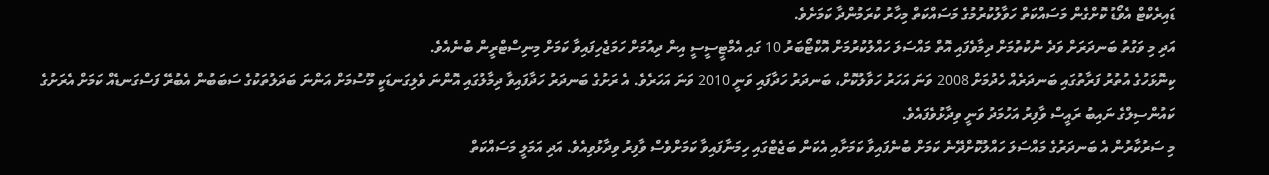ޑައިރެކްޓް އެވޯޑު ކޮށްގެން މަސައްކަތް ހަވާލުކުރުމުގެ މަސައްކަތް މިހާރު ކުރަމުންދާ ކަމަށެވެ.
އަދި މި ވަގުތު ބަނދަރަށް ވަދެ ނުކުތުމަށް ދިމާވެފައި އޮތް މައްސަލަ ހައްލުކުރުމަށް އޮކްޓޯބަރު 10 ގައި އެމްޓީސީސީ އިން ދިއުމަށް ހަމަޖެހިފައިވާ ކަމަށް މިނިސްޓްރީން ބުނެއެވެ.
ކިނޮޅަހުގެ އުތުރު ފަރާތުގައި ބަނދަރެއް ހެދުމަށް 2008 ވަނަ އަހަރު ހަވާލުކޮށް، ބަނދަރު ހަދާފައި ވަނީ 2010 ވަނަ އަހަރެވެ. އެ ރަށުގެ ބަނދަރު ހަދާފައިވާ ދިމާލުގައި އޮންނަ ވެލިގަނޑަކީ މޫސުމަށް އަންނަ ބަދަލުތަކުގެ ސަބަބުން އެބުރޭ ފަސްގަނޑެއް ކަމަށް އެރަށުގެ ކައުންސިލްގެ ނައިބު ރައީސް ވާފިރު އަހުމަދު ވަނީ ވިދާޅުވެފައެވެ.
މި ސަރުކާރުން އެ ބަނދަރުގެ މައްސަލަ ހައްލުކޮށްދޭނެ ކަމަށް ބުނެފައިވާ ކަމަށާއި އެކަން ބަޖެޓްގައި ހިމަނާފައިވާ ކަމަށްވެސް ވާފިރު ވިދާޅުވިއެވެ. އަދި އަމަލީ މަސައްކަތް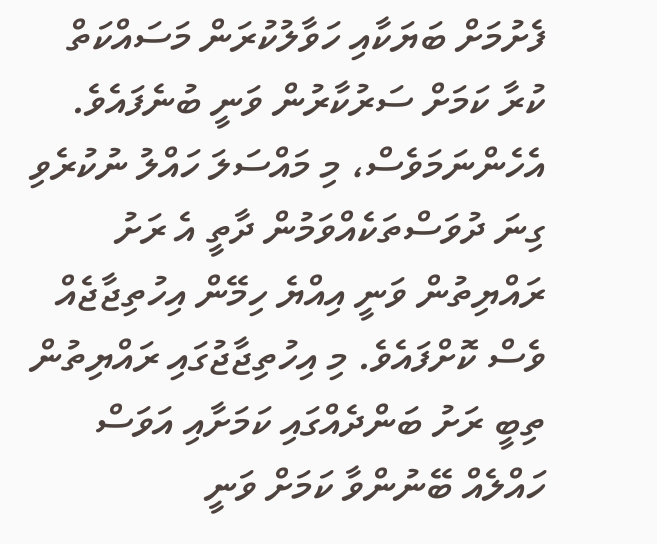ފެށުމަށް ބަޔަކާއި ހަވާލުކުރަން މަސައްކަތް ކުރާ ކަމަށް ސަރުކާރުން ވަނީ ބުނެފައެވެ.
އެހެންނަމަވެސް، މި މައްސަލަ ހައްލު ނުކުރެވި ގިނަ ދުވަސްތަކެއްވަމުން ދާތީ އެ ރަށު ރައްޔިތުން ވަނީ އިއްޔެ ހިމޭން އިހުތިޖާޖެއް ވެސް ކޮށްފައެވެ. މި އިހުތިޖާޖުގައި ރައްޔިތުން ތިބީ ރަށު ބަންދެއްގައި ކަމަށާއި އަވަސް ހައްލެއް ބޭނުންވާ ކަމަށް ވަނީ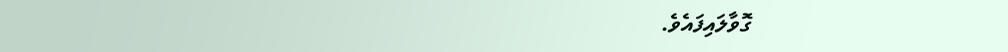ގޮވާލައިފައެވެ.